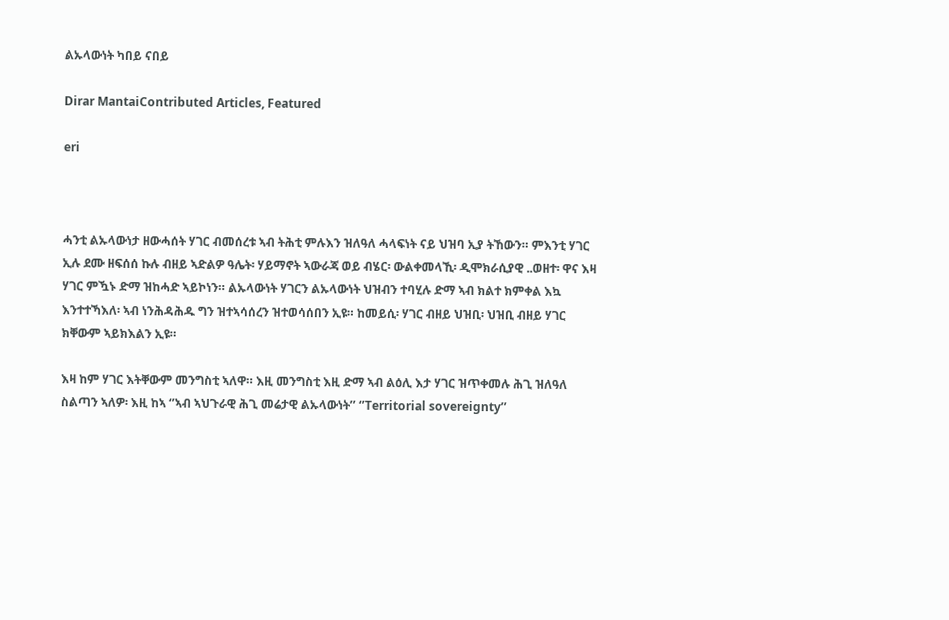ልኡላውነት ካበይ ናበይ

Dirar MantaiContributed Articles, Featured

eri



ሓንቲ ልኡላውነታ ዘውሓሰት ሃገር ብመሰረቱ ኣብ ትሕቲ ምሉእን ዝለዓለ ሓላፍነት ናይ ህዝባ ኢያ ትኸውን። ምእንቲ ሃገር ኢሉ ደሙ ዘፍሰሰ ኩሉ ብዘይ ኣድልዎ ዓሌት፡ ሃይማኖት ኣውራጃ ወይ ብሄር፡ ውልቀመላኺ፡ ዲሞክራሲያዊ ..ወዘተ፡ ዋና እዛ ሃገር ምዃኑ ድማ ዝከሓድ ኣይኮነን። ልኡላውነት ሃገርን ልኡላውነት ህዝብን ተባሂሉ ድማ ኣብ ክልተ ክምቀል እኳ እንተተኻእለ፡ ኣብ ነንሕዳሕዱ ግን ዝተኣሳሰረን ዝተወሳሰበን ኢዩ። ከመይሲ፡ ሃገር ብዘይ ህዝቢ፡ ህዝቢ ብዘይ ሃገር ክቐውም ኣይክእልን ኢዩ።

እዛ ከም ሃገር እትቐውም መንግስቲ ኣለዋ። እዚ መንግስቲ እዚ ድማ ኣብ ልዕሊ እታ ሃገር ዝጥቀመሉ ሕጊ ዝለዓለ ስልጣን ኣለዎ፡ እዚ ከኣ ‘’ኣብ ኣህጉራዊ ሕጊ መሬታዊ ልኡላውነት’’ ‘’Territorial sovereignty’’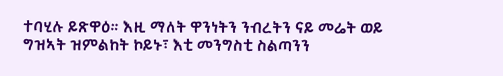ተባሂሉ ይጽዋዕ። እዚ ማለት ዋንነትን ንብረትን ናይ መሬት ወይ ግዝኣት ዝምልከት ኮይኑ፣ እቲ መንግስቲ ስልጣንን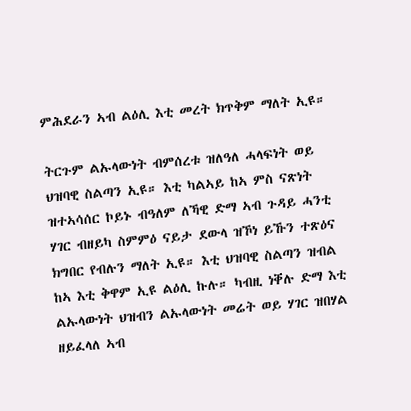ምሕደራን ኣብ ልዕሊ እቲ መረት ክጥቅም ማለት ኢዩ።

ትርጉም ልኡላውነት ብምሰረቱ ዝለዓለ ሓላፍነት ወይ ህዝባዊ ስልጣን ኢዩ። እቲ ካልኣይ ከኣ ምስ ናጽነት ዝተኣሳሰር ኮይኑ ብዓለም ለኻዊ ድማ ኣብ ጉዳይ ሓንቲ ሃገር ብዘይካ ስምምዕ ናይታ ደውላ ዝኾነ ይኹን ተጽዕና ክግበር የብሉን ማለት ኢዩ። እቲ ህዝባዊ ስልጣን ዝብል ከኣ እቲ ቅዋም ኢዩ ልዕሊ ኩሉ። ካብዚ ነቐሉ ድማ እቲ ልኡላውነት ህዝብን ልኡላውነት መሬት ወይ ሃገር ዝበሃል ዘይፈላለ ኣብ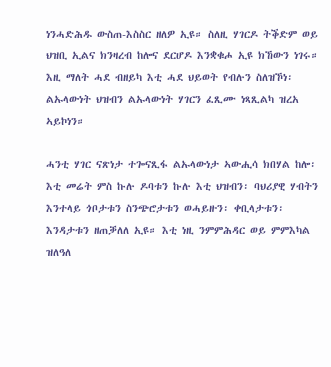ነንሓድሕዱ ውስጠ-እስስር ዘለዎ ኢዩ። ስለዚ ሃገርዶ ትቕድም ወይ ህዝቢ ኢልና ክንዛረብ ከሎና ደርሆዶ እንቋቁሖ ኢዩ ክኸውን ነገሩ። እዚ ማለት ሓደ ብዘይካ እቲ ሓደ ህይወት የብሉን ስለዝኾነ፡ ልኡላውነት ህዝብን ልኡላውነት ሃገርን ፈጺሙ ነጻጺልካ ዝረአ ኣይኮነን።

ሓንቲ ሃገር ናጽነታ ተጐናጺፋ ልኡላውነታ ኣውሒሳ ክበሃል ከሎ፡ እቲ መሬት ምስ ኩሉ ዶባቱን ኩሉ እቲ ህዝብን፡ ባህሪያዊ ሃብትን እንተላይ ጎቦታቱን ስንጭሮታቱን ወሓይዙን፡ ቀቢላታቱን፡ እንዳታቱን ዘጠቓለለ ኢዩ። እቲ ነዚ ንምምሕዳር ወይ ምምእካል ዝለዓለ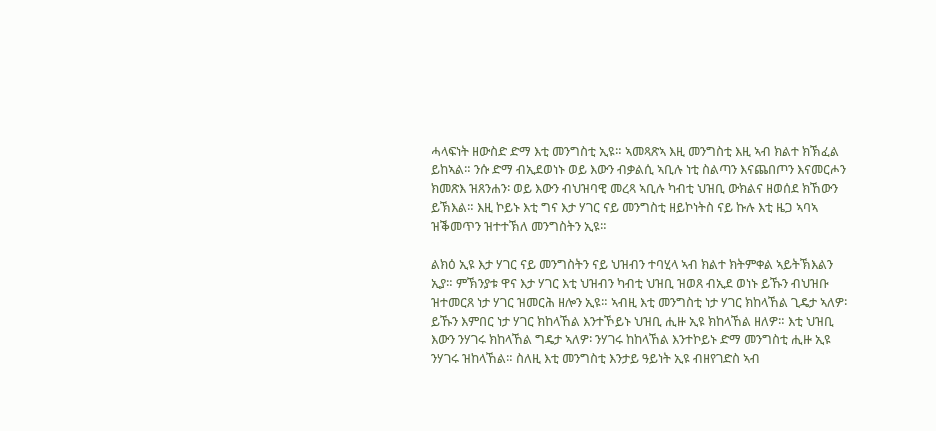ሓላፍነት ዘውስድ ድማ እቲ መንግስቲ ኢዩ። ኣመጻጽኣ እዚ መንግስቲ እዚ ኣብ ክልተ ክኽፈል ይከኣል። ንሱ ድማ ብኢደወነኑ ወይ እውን ብቃልሲ ኣቢሉ ነቲ ስልጣን እናጨበጦን እናመርሖን ክመጽእ ዝጸንሐን፡ ወይ እውን ብህዝባዊ መረጻ ኣቢሉ ካብቲ ህዝቢ ውክልና ዘወሰደ ክኸውን ይኽእል። እዚ ኮይኑ እቲ ግና እታ ሃገር ናይ መንግስቲ ዘይኮነትስ ናይ ኩሉ እቲ ዜጋ ኣባኣ ዝቕመጥን ዝተተኽለ መንግስትን ኢዩ።

ልክዕ ኢዩ እታ ሃገር ናይ መንግስትን ናይ ህዝብን ተባሂላ ኣብ ክልተ ክትምቀል ኣይትኽእልን ኢያ። ምኽንያቱ ዋና እታ ሃገር እቲ ህዝብን ካብቲ ህዝቢ ዝወጸ ብኢደ ወነኑ ይኹን ብህዝቡ ዝተመርጸ ነታ ሃገር ዝመርሕ ዘሎን ኢዩ። ኣብዚ እቲ መንግስቲ ነታ ሃገር ክከላኸል ጊዴታ ኣለዎ፡ ይኹን እምበር ነታ ሃገር ክከላኸል እንተኾይኑ ህዝቢ ሒዙ ኢዩ ክከላኸል ዘለዎ። እቲ ህዝቢ እውን ንሃገሩ ክከላኸል ግዴታ ኣለዎ፡ ንሃገሩ ከከላኸል እንተኮይኑ ድማ መንግስቲ ሒዙ ኢዩ ንሃገሩ ዝከላኸል። ስለዚ እቲ መንግስቲ እንታይ ዓይነት ኢዩ ብዘየገድስ ኣብ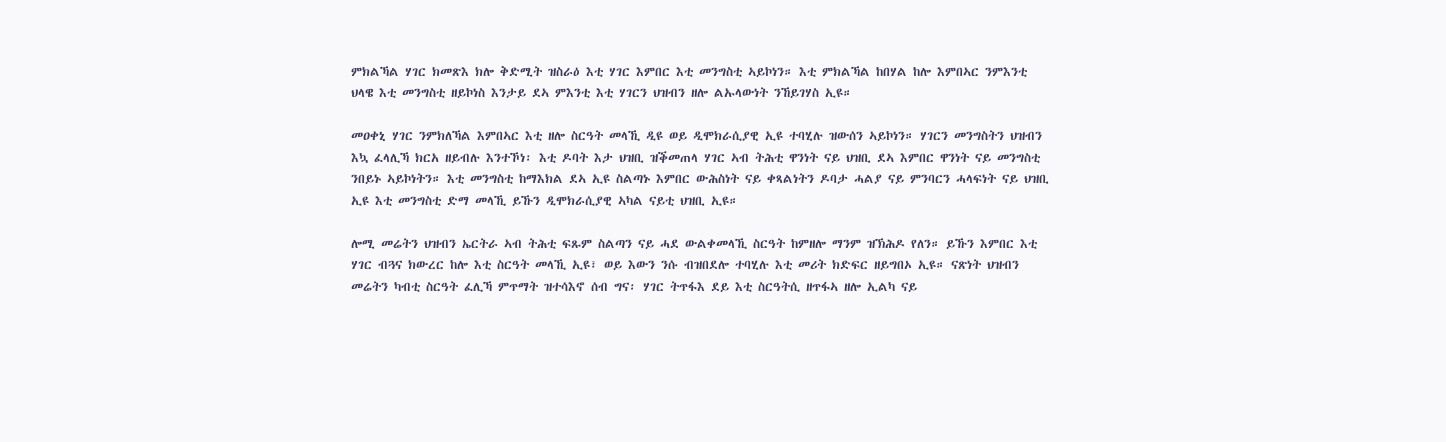ምክልኻል ሃገር ክመጽእ ክሎ ቅድሚት ዝስራዕ እቲ ሃገር እምበር እቲ መንግስቲ ኣይኮነን። እቲ ምክልኻል ከበሃል ከሎ እምበኣር ንምእንቲ ህላዌ እቲ መንግስቲ ዘይኮነስ እንታይ ደኣ ምእንቲ እቲ ሃገርን ህዝብን ዘሎ ልኡላውነት ንኸይገሃስ ኢዩ።

መዐቀኒ ሃገር ንምክለኻል እምበኣር እቲ ዘሎ ስርዓት መላኺ ዲዩ ወይ ዲሞክራሲያዊ ኢዩ ተባሂሉ ዝውሰን ኣይኮነን። ሃገርን መንግስትን ህዝብን እኳ ፈላሊኻ ክርአ ዘይብሉ እንተኾነ፡ እቲ ዶባት እታ ህዝቢ ዝቕመጠላ ሃገር ኣብ ትሕቲ ዋንነት ናይ ህዝቢ ደኣ እምበር ዋንነት ናይ መንግስቲ ንበይኑ ኣይኮነትን። እቲ መንግስቲ ከማእክል ደኣ ኢዩ ስልጣኑ እምበር ውሕስነት ናይ ቀጻልነትን ዶባታ ሓልያ ናይ ምንባርን ሓላፍነት ናይ ህዝቢ ኢዩ እቲ መንግስቲ ድማ መላኺ ይኹን ዲሞክራሲያዊ ኣካል ናይቲ ህዝቢ ኢዩ።

ሎሚ መሬትን ህዝብን ኤርትራ ኣብ ትሕቲ ፍጹም ስልጣን ናይ ሓደ ውልቀመላኺ ስርዓት ከምዘሎ ማንም ዝኽሕዶ የለን። ይኹን እምበር እቲ ሃገር ብጓና ክውረር ከሎ እቲ ስርዓት መላኺ ኢዩ፣ ወይ እውን ንሱ ብዝበደሎ ተባሂሉ እቲ መሪት ክድፍር ዘይግበኦ ኢዩ። ናጽነት ህዝብን መሬትን ካብቲ ስርዓት ፈሊኻ ምጥማት ዝተሳእኖ ሰብ ግና፡ ሃገር ትጥፋእ ደይ እቲ ስርዓትሲ ዘጥፋኣ ዘሎ ኢልካ ናይ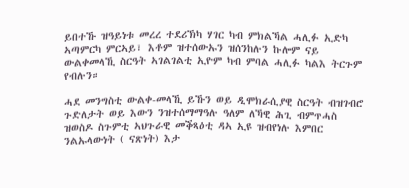ይበተኹ ዝዓይነቱ መረረ ተደሪኽካ ሃገር ካብ ምክልኻል ሓሊፉ ኢድካ ኣጣምርካ ምርኣይ፣ እቶም ዝተሰውኡን ዝሰንከሉን ኩሎም ናይ ውልቀመላኺ ስርዓት ኣገልገልቲ ኢዮም ካብ ምባል ሓሊፉ ካልእ ትርጉም የብሉን።

ሓደ መንግስቲ ውልቀ-መላኺ ይኹን ወይ ዲሞክራሲያዊ ስርዓት ብዝገብሮ ጉድለታት ወይ እውን ንዝተሰማማዓሉ ዓለም ለኻዊ ሕጊ ብምጥሓስ ዝወስዶ ስጉምቲ ኣህጉራዊ መቕጻዕቲ ዳኣ ኢዩ ዝብየነሉ እምበር ንልኡላውነት ( ናጽነት) እታ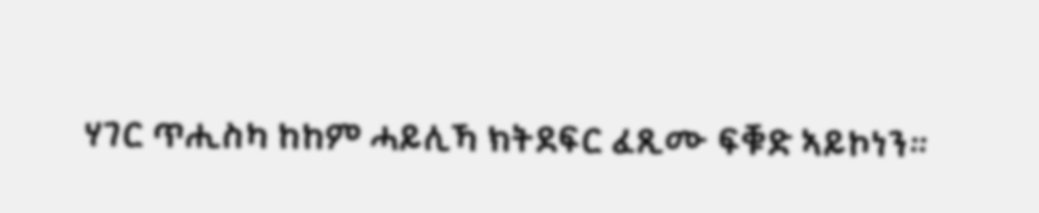ሃገር ጥሒስካ ከከም ሓይሊኻ ክትደፍር ፈጺሙ ፍቑድ ኣይኮነን።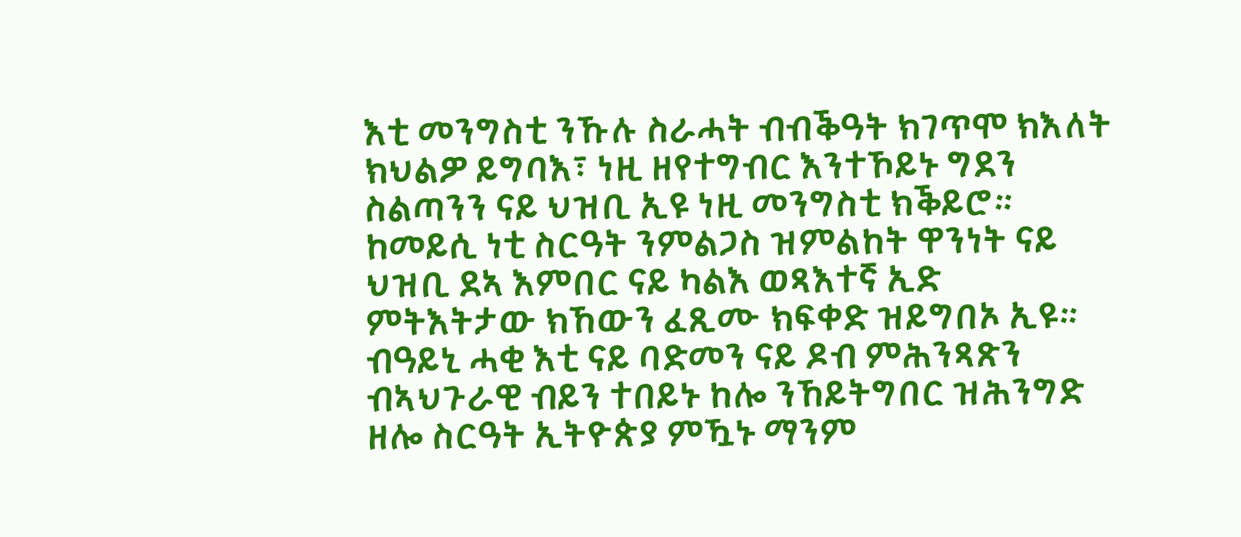እቲ መንግስቲ ንኹሉ ስራሓት ብብቕዓት ክገጥሞ ክእለት ክህልዎ ይግባእ፣ ነዚ ዘየተግብር እንተኾይኑ ግደን ስልጣንን ናይ ህዝቢ ኢዩ ነዚ መንግስቲ ክቕይሮ። ከመይሲ ነቲ ስርዓት ንምልጋስ ዝምልከት ዋንነት ናይ ህዝቢ ደኣ እምበር ናይ ካልእ ወጻእተኛ ኢድ ምትእትታው ክኸውን ፈጺሙ ክፍቀድ ዝይግበኦ ኢዩ። ብዓይኒ ሓቂ እቲ ናይ ባድመን ናይ ዶብ ምሕንጻጽን ብኣህጉራዊ ብይን ተበይኑ ከሎ ንኸይትግበር ዝሕንግድ ዘሎ ስርዓት ኢትዮጵያ ምዃኑ ማንም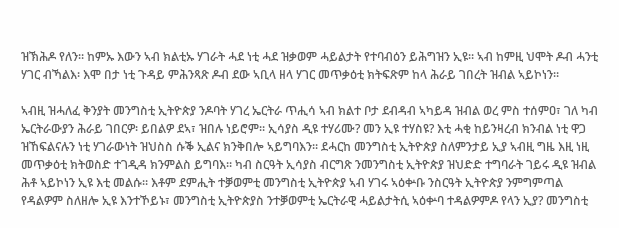ዝኽሕዶ የለን። ከምኡ እውን ኣብ ክልቲኡ ሃገራት ሓደ ነቲ ሓደ ዝቃወም ሓይልታት የተባብዕን ይሕግዝን ኢዩ። ኣብ ከምዚ ህሞት ዶብ ሓንቲ ሃገር ብኻልእ፡ እሞ በታ ነቲ ጉዳይ ምሕንጻጽ ዶብ ደው ኣቢላ ዘላ ሃገር መጥቃዕቲ ክትፍጽም ከላ ሕራይ ገበረት ዝብል ኣይኮነን።

ኣብዚ ዝሓለፈ ቅንያት መንግስቲ ኢትዮጵያ ንዶባት ሃገረ ኤርትራ ጥሒሳ ኣብ ክልተ ቦታ ደብዳብ ኣካይዳ ዝብል ወረ ምስ ተሰምዐ፣ ገለ ካብ ኤርትራውያን ሕራይ ገበርዎ፡ ይበልዎ ደኣ፣ ዝበሉ ነይሮም። ኢሳያስ ዲዩ ተሃሪሙ? መን ኢዩ ተሃስዩ? እቲ ሓቂ ከይንዛረብ ክንብል ነቲ ዋጋ ዝኸፍልናሉን ነቲ ሃገራውነት ዝህስስ ሱቕ ኢልና ክንቅበሎ ኣይግባእን። ደሓርከ መንግስቲ ኢትዮጵያ ስለምንታይ ኢያ ኣብዚ ግዜ እዚ ነዚ መጥቃዕቲ ክትወስድ ተገዲዳ ክንምልስ ይግባእ። ካብ ስርዓት ኢሳያስ ብርግጽ ንመንግስቲ ኢትዮጵያ ዝህድድ ተግባራት ገይሩ ዲዩ ዝብል ሕቶ ኣይኮነን ኢዩ እቲ መልሱ። እቶም ደምሒት ተቓወምቲ መንግስቲ ኢትዮጵያ ኣብ ሃገሩ ኣዕቍቡ ንስርዓት ኢትዮጵያ ንምግምጣል የዳልዎም ስለዘሎ ኢዩ እንተኾይኑ፣ መንግስቲ ኢትዮጵያስ ንተቓወምቲ ኤርትራዊ ሓይልታትሲ ኣዕቍባ ተዳልዎምዶ የላን ኢያ? መንግስቲ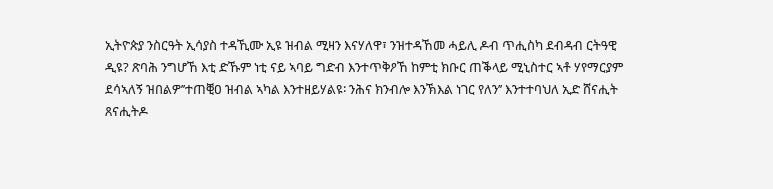ኢትዮጵያ ንስርዓት ኢሳያስ ተዳኺሙ ኢዩ ዝብል ሚዛን እናሃለዋ፣ ንዝተዳኸመ ሓይሊ ዶብ ጥሒስካ ደብዳብ ርትዓዊ ዲዩ? ጽባሕ ንግሆኸ እቲ ድኹም ነቲ ናይ ኣባይ ግድብ እንተጥቅዖኸ ከምቲ ክቡር ጠቕላይ ሚኒስተር ኣቶ ሃየማርያም ደሳኣለኝ ዝበልዎ’’ተጠቒዐ ዝብል ኣካል እንተዘይሃልዩ፡ ንሕና ክንብሎ እንኽእል ነገር የለን’’ እንተተባህለ ኢድ ሸናሒት ጸናሒትዶ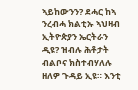ኣይከውንን? ደሓር ከኣ ንረብሓ ክልቲኡ ኣህዛብ ኢትዮጵያን ኤርትራን ዲዩ? ዝብሉ ሕቶታት ብልቦና ክስተብሃለሉ ዘለዎ ጉዳይ ኢዩ። እንቲ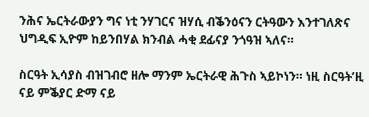ንሕና ኤርትራውያን ግና ነቲ ንሃገርና ዝሃሲ ብቕንዕናን ርትዓውን እንተገለጽና ህግዲፍ ኢዮም ከይንበሃል ክንብል ሓቂ ደፊናያ ንጎዓዝ ኣለና።

ስርዓት ኢሳያስ ብዝገብሮ ዘሎ ማንም ኤርትራዊ ሕጉስ ኣይኮነን። ነዚ ስርዓት’ዚ ናይ ምቕያር ድማ ናይ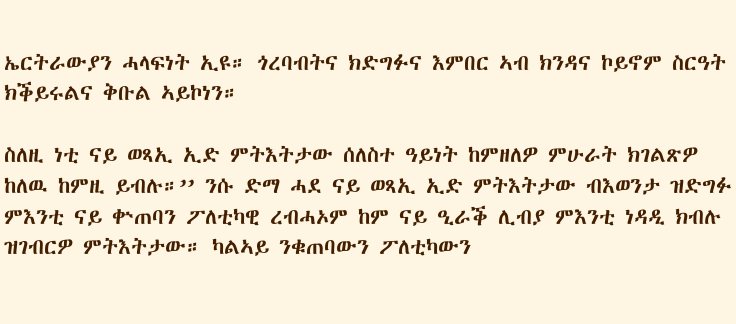ኤርትራውያን ሓላፍነት ኢዩ። ጎረባብትና ክድግፉና እምበር ኣብ ክንዳና ኮይኖም ስርዓት ክቕይሩልና ቅቡል ኣይኮነን።

ስለዚ ነቲ ናይ ወጻኢ ኢድ ምትእትታው ሰለስተ ዓይነት ከምዘለዎ ምሁራት ክገልጽዎ ከለዉ ከምዚ ይብሉ።’’ ንሱ ድማ ሓደ ናይ ወጻኢ ኢድ ምትእትታው ብእወንታ ዝድግፉ ምእንቲ ናይ ቍጠባን ፖለቲካዊ ረብሓኦም ከም ናይ ዒራቕ ሊብያ ምእንቲ ነዳዲ ክብሉ ዝገብርዎ ምትእትታው። ካልኣይ ንቁጠባውን ፖለቲካውን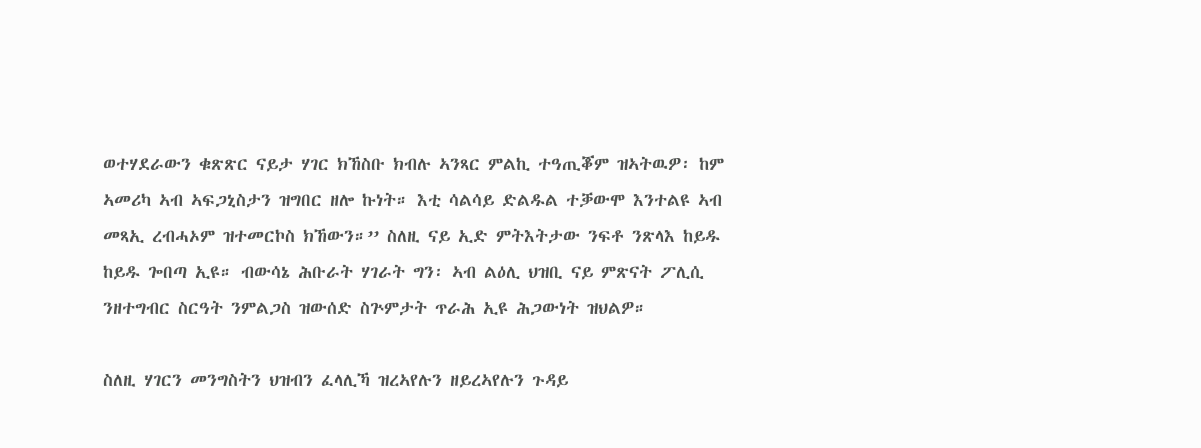ወተሃደራውን ቁጽጽር ናይታ ሃገር ክኸስቡ ክብሉ ኣንጻር ምልኪ ተዓጢቖም ዝኣትዉዎ፡ ከም ኣመሪካ ኣብ ኣፍጋኒስታን ዝግበር ዘሎ ኩነት። እቲ ሳልሳይ ድልዱል ተቓውሞ እንተልዩ ኣብ መጻኢ ረብሓኦም ዝተመርኮስ ክኸውን።’’ ስለዚ ናይ ኢድ ምትእትታው ንፍቶ ንጽላእ ከይዱ ከይዱ ጐበጣ ኢዩ። ብውሳኔ ሕቡራት ሃገራት ግን፡ ኣብ ልዕሊ ህዝቢ ናይ ምጽናት ፖሊሲ ንዘተግብር ስርዓት ንምልጋስ ዝውሰድ ስጕምታት ጥራሕ ኢዩ ሕጋውነት ዝህልዎ።

ስለዚ ሃገርን መንግስትን ህዝብን ፈላሊኻ ዝረኣየሉን ዘይረኣየሉን ጉዳይ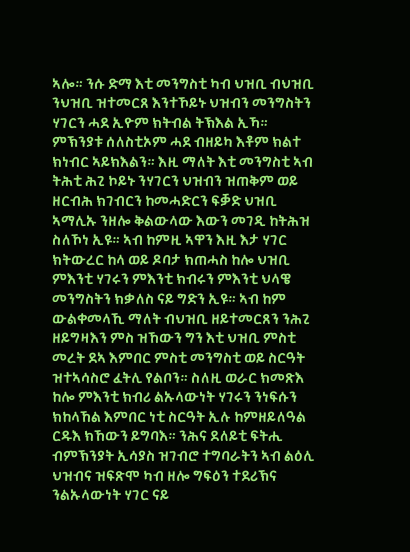ኣሎ። ንሱ ድማ እቲ መንግስቲ ካብ ህዝቢ ብህዝቢ ንህዝቢ ዝተመርጸ እንተኾይኑ ህዝብን መንግስትን ሃገርን ሓደ ኢዮም ክትብል ትኽእል ኢኻ። ምኽንያቱ ሰለስቲኦም ሓደ ብዘይካ እቶም ክልተ ክነብር ኣይክእልን። እዚ ማለት እቲ መንግስቲ ኣብ ትሕቲ ሕጊ ኮይኑ ንሃገርን ህዝብን ዝጠቅም ወይ ዘርብሕ ክገብርን ከመሓድርን ፍቓድ ህዝቢ ኣማሊኡ ንዘሎ ቅልውላው እውን መገዲ ከትሕዝ ስለኾነ ኢዩ። ኣብ ከምዚ ኣዋን እዚ እታ ሃገር ክትውረር ከላ ወይ ዶባታ ክጠሓስ ከሎ ህዝቢ ምእንቲ ሃገሩን ምእንቲ ክብሩን ምእንቲ ህላዌ መንግስትን ክቃለስ ናይ ግድን ኢዩ። ኣብ ከም ውልቀመላኺ ማለት ብህዝቢ ዘይተመርጸን ንሕጊ ዘይግዛእን ምስ ዝኸውን ግን እቲ ህዝቢ ምስቲ መረት ደኣ እምበር ምስቲ መንግስቲ ወይ ስርዓት ዝተኣሳስሮ ፈትሊ የልቦን። ስለዚ ወራር ክመጽእ ከሎ ምእንቲ ክብሪ ልኡላውነት ሃገሩን ንነፍሱን ክከላኸል እምበር ነቲ ስርዓት ኢሉ ከምዘይለዓል ርዱእ ክኸውን ይግባእ። ንሕና ደለይቲ ፍትሒ ብምኽንያት ኢሳያስ ዝገብሮ ተግባራትን ኣብ ልዕሊ ህዝብና ዝፍጽሞ ካብ ዘሎ ግፍዕን ተደሪኽና ንልኡላውነት ሃገር ናይ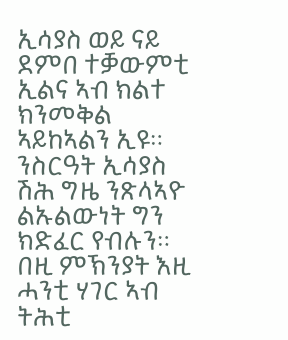ኢሳያስ ወይ ናይ ደምበ ተቓውምቲ ኢልና ኣብ ክልተ ክንመቅል ኣይከኣልን ኢዩ። ንስርዓት ኢሳያስ ሽሕ ግዜ ንጽላኣዮ ልኡልውነት ግን ክድፈር የብሉን። በዚ ምኽንያት እዚ ሓንቲ ሃገር ኣብ ትሕቲ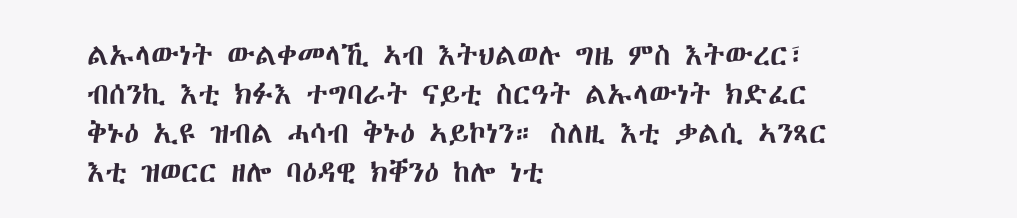ልኡላውነት ውልቀመላኺ ኣብ እትህልወሉ ግዜ ምስ እትውረር፣ ብሰንኪ እቲ ክፉእ ተግባራት ናይቲ ስርዓት ልኡላውነት ክድፈር ቅኑዕ ኢዩ ዝብል ሓሳብ ቅኑዕ ኣይኮነን። ስለዚ እቲ ቃልሲ ኣንጻር እቲ ዝወርር ዘሎ ባዕዳዊ ክቐንዕ ከሎ ነቲ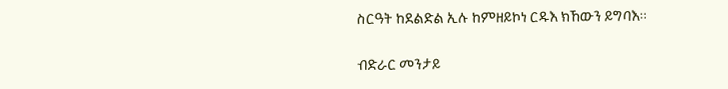ስርዓት ከደልድል ኢሉ ከምዘይኮነ ርዱእ ክኸውን ይግባእ።

ብድራር መንታይ